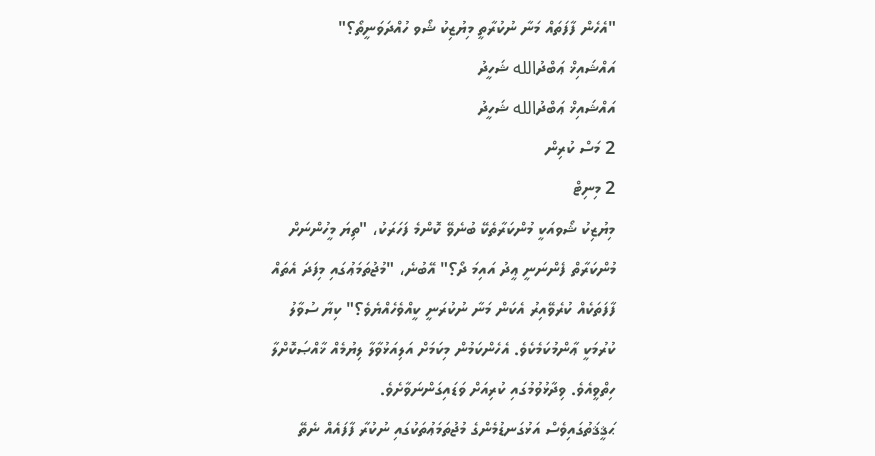"އެހެން ފާފަތައް މަނާ ނުކުރާތީ މިޔުޒިކު ޝޯވ ހުއްދަވަނީތޯ؟"
އައްޝައިޚް ޢަބްދުالله ޝަހީދު
އައްޝައިޚް ޢަބްދުالله ޝަހީދު
2 މަސް ކުރިން
2 މިނިޓް
މިޔުޒިކު ޝޯވއަކީ މުންކަރާތެކޭ ބުނެވޭ ކޮންމެ ފަހަރަކު، "ތިޔަ މީހުންނަށް މުންކަރާތް ފެންނަނީ ޢީދު އައިމަ ދޯ؟" އޭބުނެ، "މުޖުތަމަޢުގައި މިފަދަ އެތައް ފާފަތަކެއް ކުރެވޭއިރު އެކަން މަނާ ނުކުރަނީ ކީއްވެހެއްޔެވެ؟" ކިޔާ ސުވާލު ކުރުމަކީ ޢާންމުކަމެކެވެ. އެހެންކަމުން މިކަމަށް އަލިއަޅުވާލާ ލިޔުމެއް ޚާއްޞަކޮށްލާ ހިތްވީއެވެ. ވިދާޅުވުމުގައި ކުރިއަށް ވަޑައިގަންނަވާށެވެ.
ޙަޤީޤަތުގައިވެސް އަޅުގަނޑުމެންގެ މުޖުތަމަޢުތަކުގައި ނުކުރާ ފާފައެއް ނެތޭ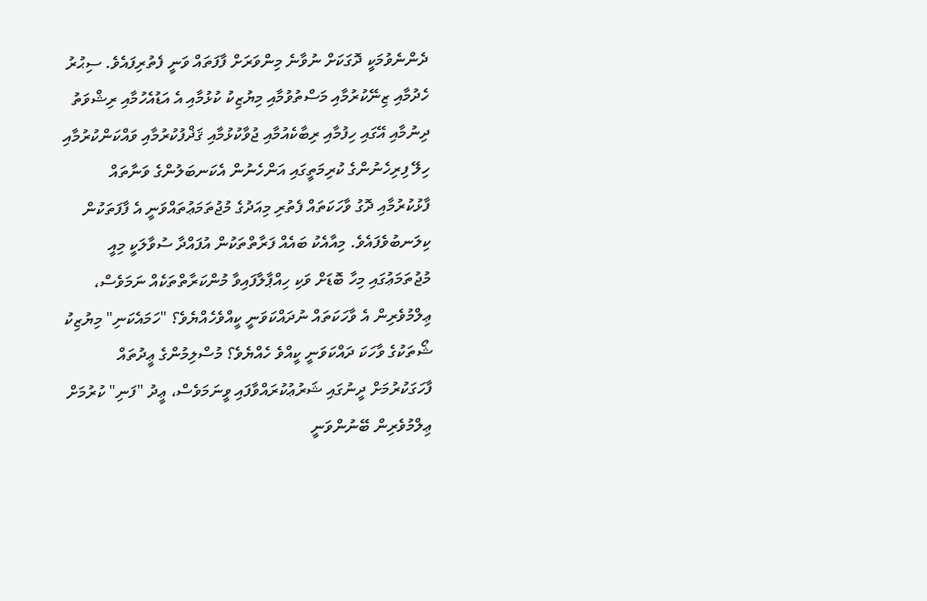ދެންނެވުމަކީ ދޮގަކަށް ނުވާނެ މިންވަރަށް ފާފަތައް ވަނީ ފެތުރިފައެވެ. ސިޙުރު ހެދުމާއި ޒިނޭކުރުމާއި މަސްތުވުމާއި މިޔުޒިކު ކުޅުމާއި އެ އަޑުއެހުމާއި ރިޝްވަތު ދިނުމާއި އޭގައި ހިފުމާއި ރިބާކެއުމާއި ޖުވާކުޅުމާއި ޤަޛްފުކުރުމާއި ވައްކަންކުރުމާއި ހިލޭ ފިރިހެނުންގެ ކުރިމަތީގައި އަންހެނުން އެކަނބަލުންގެ ވަނާތައް ފާޅުކުރުމާއި ދޮގު ވާހަކަތައް ފެތުރި މިއަދުގެ މުޖުތަމަޢުތައްވަނީ އެ ފާފަތަކުން ކިލަނބުވެފައެވެ. މިއާއެކު ބައެއް ފަރާތްތަކުން އުފައްދާ ސުވާލަކީ މިއީ މުޖުތަމަޢުގައި މިހާ ބޮޑަށް ވަކި ހިއްޕާލާފައިވާ މުންކަރާތްތަކެއް ނަމަވެސް، ޢިލްމުވެރިން އެ ވާހަކަތައް ނުދައްކަވަނީ ކީއްވެހެއްޔެވެ؟ "ހަމައެކަނި" މިޔުޒިކު ޝޯތަކުގެ ވާހަކަ ދައްކަވަނީ ކީއްވެ ހެއްޔެވެ؟ މުސްލިމުންގެ ޢީދުތައް ފާހަގަކުރުމަށް ދީނުގައި ޝަރުޢުކުރައްވާފައި ވީނަމަވެސް، ޢީދު "ފަނި" ކުރުމަށް ޢިލްމުވެރިން ބޭނުންވަނީ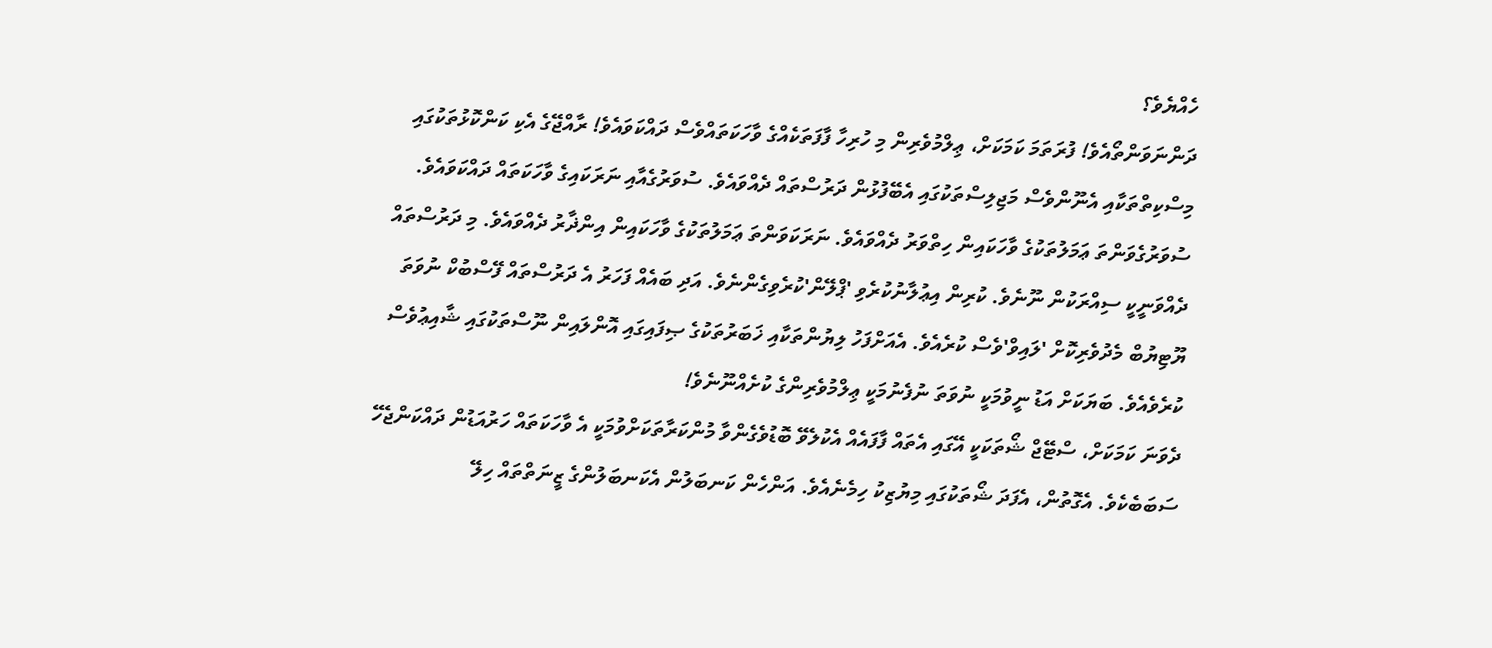ހެއްޔެވެ؟
ދަންނަވަންތޯއެވެ! ފުރަތަމަ ކަމަކަށް، ޢިލްމުވެރިން މި ހުރިހާ ފާފަތަކެއްގެ ވާހަކަތައްވެސް ދައްކަވައެވެ! ރާއްޖޭގެ އެކި ކަންކޮޅުތަކުގައި މިސްކިތްތަކާއި އެނޫންވެސް މަޖިލިސްތަކުގައި އެބޭފުޅުން ދަރުސްތައް ދެއްވައެވެ. ސުވަރުގެއާއި ނަރަކައިގެ ވާހަކަތައް ދައްކަވައެވެ. ސުވަރުގެވަންތަ ޢަމަލުތަކުގެ ވާހަކައިން ހިތްވަރު ދެއްވައެވެ. ނަރަކަވަންތަ ޢަމަލުތަކުގެ ވާހަކައިން އިންޛާރު ދެއްވައެވެ. މި ދަރުސްތައް ދެއްވަނީކީ ސިއްރަކުން ނޫނެވެ. ކުރިން އިޢުލާނުކުރެވި 'ޕްލޭން'ކުރެވިގެންނެވެ. އަދި ބައެއް ފަހަރު އެ ދަރުސްތައް ފޭސްބުކް ނުވަތަ ޔޫޓިޔުބް މެދުވެރިކޮށް 'ލައިވް'ވެސް ކުރެއެވެ. އެއަށްފަހު ލިޔުންތަކާއި ޚަބަރުތަކުގެ ޞިފައިގައި އޮންލައިން ނޫސްތަކުގައި ޝާއިޢުވެސް ކުރެވެއެވެ. ބަޔަކަށް އަޑު ނީވުމަކީ ނުވަތަ ނުފެނުމަކީ ޢިލްމުވެރިންގެ ކުށެއްނޫނެވެ!
ދެވަނަ ކަމަކަށް، ސްޓޭޖް ޝޯތަކަކީ އޭގައި އެތައް ފާފައެއް އެކުލެވޭ ބޮޑުވެގެންވާ މުންކަރާތަކަށްވުމަކީ އެ ވާހަކަތައް ހަރުއަޑުން ދައްކަންޖެހޭ ސަބަބެކެވެ. އެގޮތުން، އެފަދަ ޝޯތަކުގައި މިޔުޒިކު ހިމެނެއެވެ. އަންހެން ކަނބަލުން އެކަނބަލުންގެ ޒީނަތްތައް ހިލޭ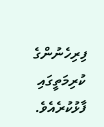ފިރިހެނުންގެ ކުރިމަތީގައި ފާޅުކުރެއެވެ.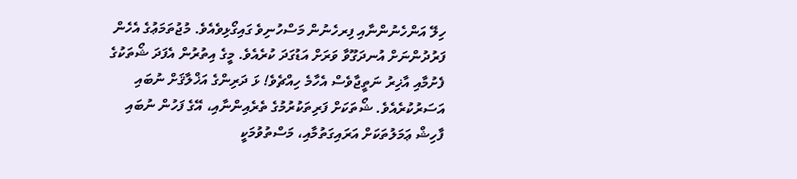ހިލޭ އަންހެނުންނާއި ފިރހެނުން މަސްހުނިވެ ގައިގޯޅިވެއެވެ. މުޖުތަމަޢުގެ އެހެން ފަރުދުންނަށް އުނދަގޫވާ ވަރަށް އަޑުގަދަ ކުރެއެވެ. މީގެ އިތުރުން އެފަދަ ޝޯތަކުގެ ފެށުމާއި އާޚިރު ނަތީޖާވެސް އެހާމެ ހިއްޗެވެ! ޅަ ދަރިންގެ އަޚްލާޤަށް ނުބައި އަސަރުކުރެއެވެ. ޝޯތަކަށް ފަރިތަކުރުމުގެ ތެރެއިންނާއި، އޭގެ ފަހުން ނުބައި ފާހިޝް ޢަމަލުތަކަށް އަރައިގަތުމާއި، މަސްތުވުމަކީ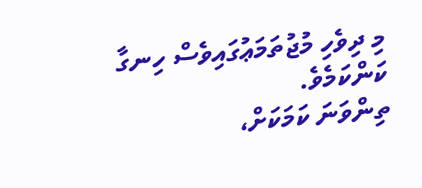މި ދިވެހި މުޖުތަމަޢުގައިވެސް ހިނގާ ކަންކަމެވެ.
ތިންވަނަ ކަމަކަށް،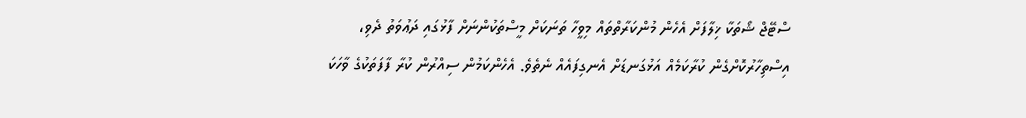ސްޓޭޖް ޝޯތަކާ ޚިލާފަށް އެހެން މުންކަރާތްތައް މިވީހާ ތަނަކަށް މީސްތަކުންނަށް ފާޅުގައި ދަޢުވަތު ދެވި، އިސްތިހާރުކޮށްގެން ކުރާކަމެއް އަޅުގަނޑަށް އެނގިފައެއް ނެތެވެ. އެހެންކަމުން ސިއްރުން ކުރާ ފާފަތަކުގެ ވާހަކަ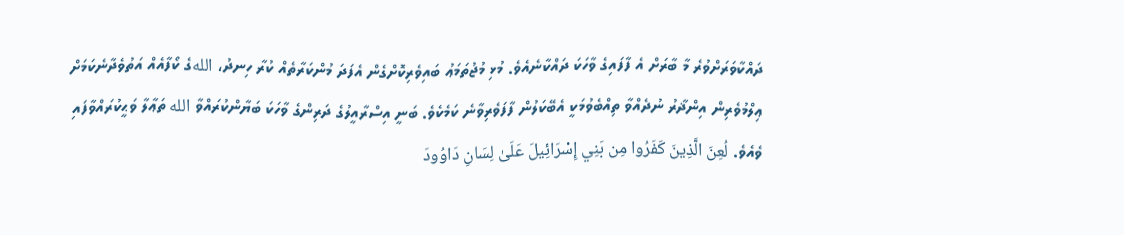ދައްކާވަރަށްވުރެ މާ ބާރަށް އެ ފާފައިގެ ވާހަކަ ދައްކާނެއެވެ. މުޅި މުޖުތަމަޢު ބައިވެރިކޮށްގެން އެފަދަ މުންކަރާތެއް ކުރާ ހިނދު، اللهގެ ކޯފާއެއް އަތުވެދާނެކަމަށް ޢިލްމުވެރިން އިންޛާރު ނުދެއްވާ ތިއްބެވުމަކީ އެބޭކަލުން ފާފަވެރިވާނެ ކަމެކެވެ. ބަނީ އިސްރާއީލުގެ ދަރިންގެ ވާހަކަ ބަޔާންކުރައްވާ الله ތަޢާލާ ވަޙީކުރައްވާފައި ވެއެވެ. لُعِنَ الَّذِينَ كَفَرُوا مِن بَنِي إِسْرَائِيلَ عَلَىٰ لِسَانِ دَاوُودَ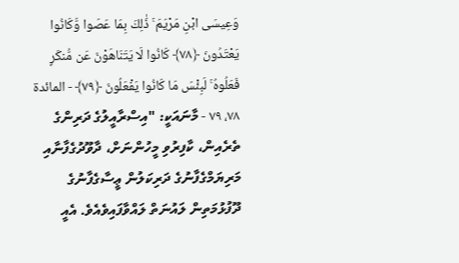وَعِيسَى ابْنِ مَرْيَمَ ۚ ذَٰلِكَ بِمَا عَصَوا وَّكَانُوا يَعْتَدُونَ ﴿٧٨﴾ كَانُوا لَا يَتَنَاهَوْنَ عَن مُّنكَرٍ فَعَلُوهُ ۚ لَبِئْسَ مَا كَانُوا يَفْعَلُونَ ﴿٧٩﴾ - المائدة ٧٨، ٧٩ - މާނައަކީ: "އިސްރާއީލުގެ ދަރިންގެ ތެރެއިން، ކާފިރުވި މީހުންނަށް، ދާވޫދުގެފާނާއި މަރިޔަމްގެފާނުގެ ދަރިކަލުން ޢީސާގެފާނުގެ ދޫފުޅުމަތިން ލައުނަތް ލައްވާފައިވެއެވެ. އެއީ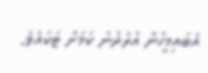އެބައިމީހުން އުރެދުނު ކަމަށް ޓަކައެވެ.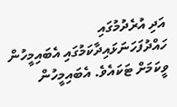އަދި އުރެދުމުގައި ހައްދުފަހަނަޅައިދާކަމުގައި އެބައިމީހުން ވީކަމަށް ޓަކައެވެ. އެބައިމީހުން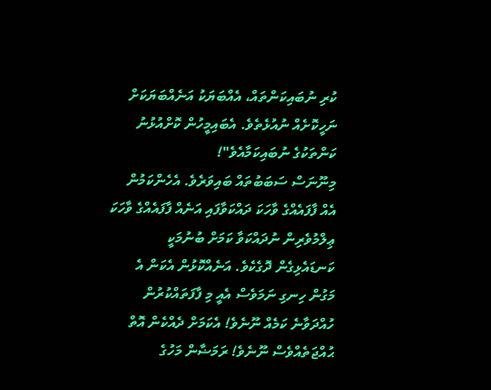ކުރި ނުބައިކަންތައް، އެއްބަޔަކު އަނެއްބަޔަކަށް ނަހީކޮށެއް ނުއުޅެތެވެ. އެބައިމީހުން ކޮށްއުޅުނު ކަންތަކުގެ ނުބައިކަމާއެވެ"!
މިނޫނަސް ސަބަބުތައް ބައިވަރެވެ. އެހެންކަމުން އެއް ފާފައެއްގެ ވާހަކަ ދައްކަވާފައި އަނެއް ފާފައެއްގެ ވާހަކަ ޢިލްމުވެރިން ނުދައްކަވާ ކަމަށް ބުނުމަކީ ކަނޑައެޅިގެން ދޮގެކެވެ. އަނެއްކޮޅުން އެކަން އެ މަގުން ހިނގި ނަމަވެސް އެއީ މި ފާފަތައްކުރުން ހުއްދަވާނެ ކަމެއް ނޫނެވެ! އެކަމަށް ދެއްކެން އޮތް ޙުއްޖަތެއްވެސް ނޫނެވެ! ރަމަޟާން މަހުގެ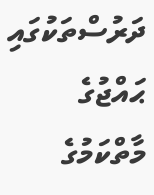ދަރުސްތަކުގައި ޙައްޖުގެ މާތްކަމުގެ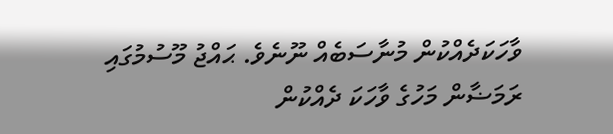ވާހަކަދެއްކުން މުނާސަބެއް ނޫނެވެ. ޙައްޖު މޫސުމުގައި ރަމަޟާން މަހުގެ ވާހަކަ ދެއްކުން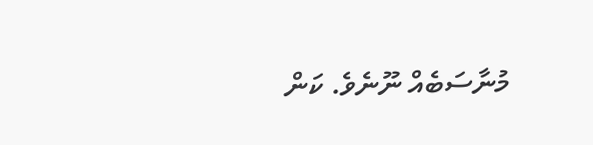މުނާސަބެއް ނޫނެވެ. ކަން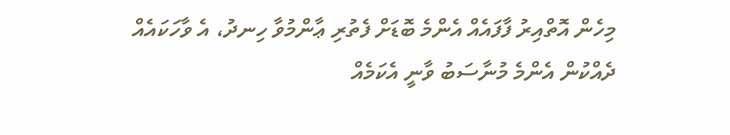މިހެން އޮތްއިރު ފާފައެއް އެންމެ ބޮޑަށް ފެތުރި ޢާންމުވާ ހިނދު، އެ ވާހަކައެއް ދެއްކުން އެންމެ މުނާސަބު ވާނީ އެކަމެއް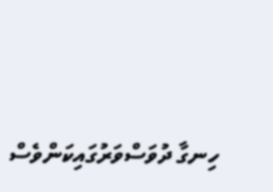ހިނގާ ދުވަސްވަރުގައިކަންވެސް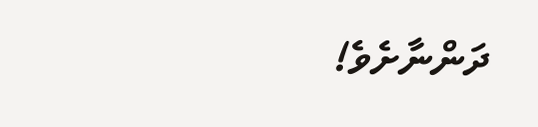ދަންނާށެވެ!